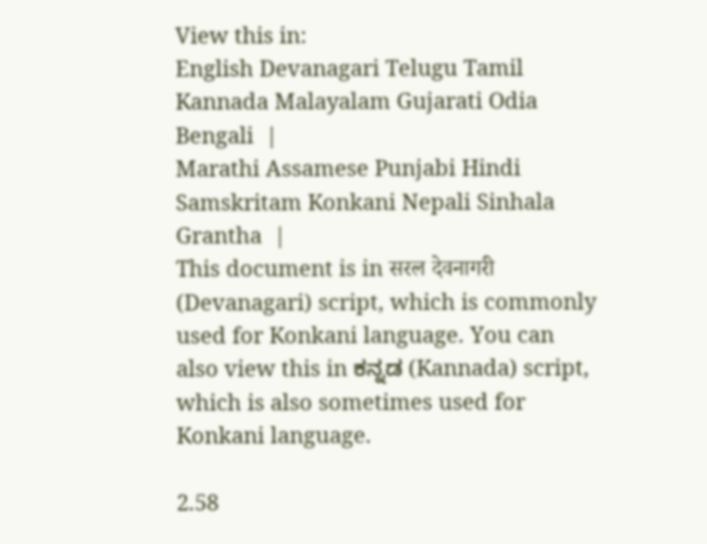View this in:
English Devanagari Telugu Tamil Kannada Malayalam Gujarati Odia Bengali  |
Marathi Assamese Punjabi Hindi Samskritam Konkani Nepali Sinhala Grantha  |
This document is in सरल देवनागरी (Devanagari) script, which is commonly used for Konkani language. You can also view this in ಕನ್ನಡ (Kannada) script, which is also sometimes used for Konkani language.

2.58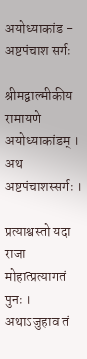अयोध्याकांड - अष्टपंचाश सर्गः

श्रीमद्वाल्मीकीय रामायणे अयोध्याकांडम् ।
अथ अष्टपंचाशस्सर्गः ।

प्रत्याश्वस्तो यदा राजा मोहात्प्रत्यागतं पुनः ।
अथाऽजुहाव तं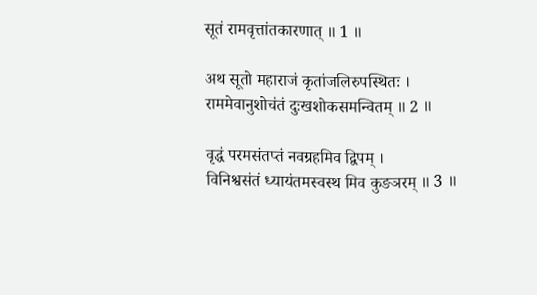सूतं रामवृत्तांतकारणात् ॥ 1 ॥

अथ सूतो महाराजं कृतांजलिरुपस्थितः ।
राममेवानुशोचंतं दुःखशोकसमन्वितम् ॥ 2 ॥

वृद्धं परमसंतप्तं नवग्रहमिव द्विपम् ।
विनिश्वसंतं ध्यायंतमस्वस्थ मिव कुङञरम् ॥ 3 ॥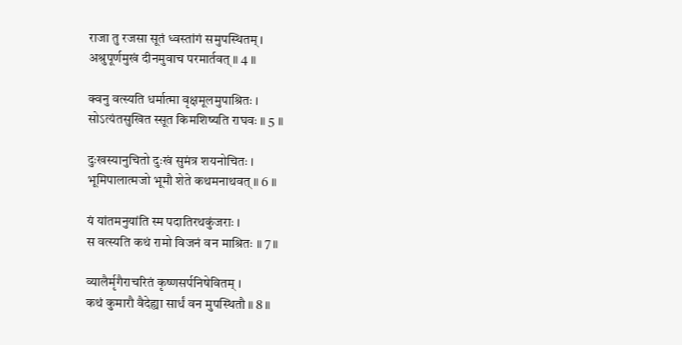राजा तु रजसा सूतं ध्वस्तांगं समुपस्थितम् ।
अश्रुपूर्णमुखं दीनमुवाच परमार्तवत् ॥ 4 ॥

क्वनु वत्स्यति धर्मात्मा वृक्षमूलमुपाश्रितः ।
सोऽत्यंतसुखित स्सूत किमशिष्यति राघवः ॥ 5 ॥

दुःखस्यानुचितो दुःखं सुमंत्र शयनोचितः ।
भूमिपालात्मजो भूमौ शेते कथमनाथवत् ॥ 6 ॥

यं यांतमनुयांति स्म पदातिरथकुंजराः ।
स वत्स्यति कथं रामो विजनं वन माश्रितः ॥ 7 ॥

व्यालैर्मृगैराचरितं कृष्णसर्पनिषेवितम् ।
कथं कुमारौ वैदेह्या सार्धं वन मुपस्थितौ ॥ 8 ॥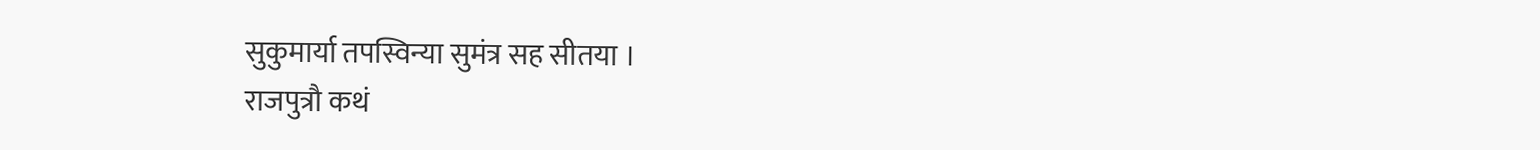सुकुमार्या तपस्विन्या सुमंत्र सह सीतया ।
राजपुत्रौ कथं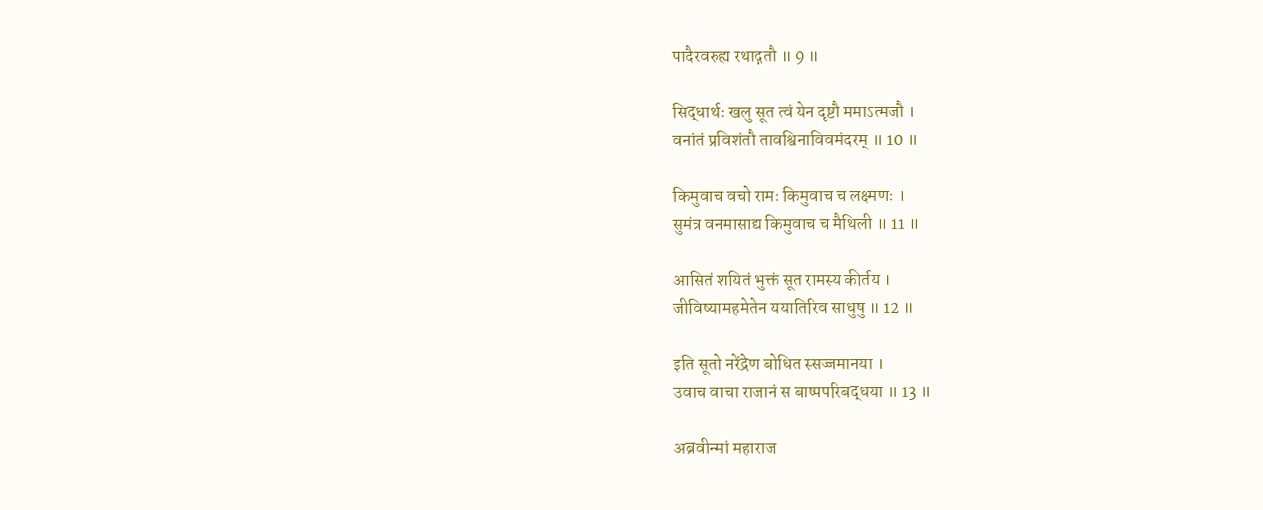पादैरवरुह्य रथाद्गतौ ॥ 9 ॥

सिद्धार्थः खलु सूत त्वं येन दृष्टौ ममाऽत्मजौ ।
वनांतं प्रविशंतौ तावश्विनाविवमंदरम् ॥ 10 ॥

किमुवाच वचो रामः किमुवाच च लक्ष्मणः ।
सुमंत्र वनमासाद्य किमुवाच च मैथिली ॥ 11 ॥

आसितं शयितं भुक्तं सूत रामस्य कीर्तय ।
जीविष्यामहमेतेन ययातिरिव साधुषु ॥ 12 ॥

इति सूतो नरेंद्रेण बोधित स्सज्जमानया ।
उवाच वाचा राजानं स बाष्पपरिबद्धया ॥ 13 ॥

अब्रवीन्मां महाराज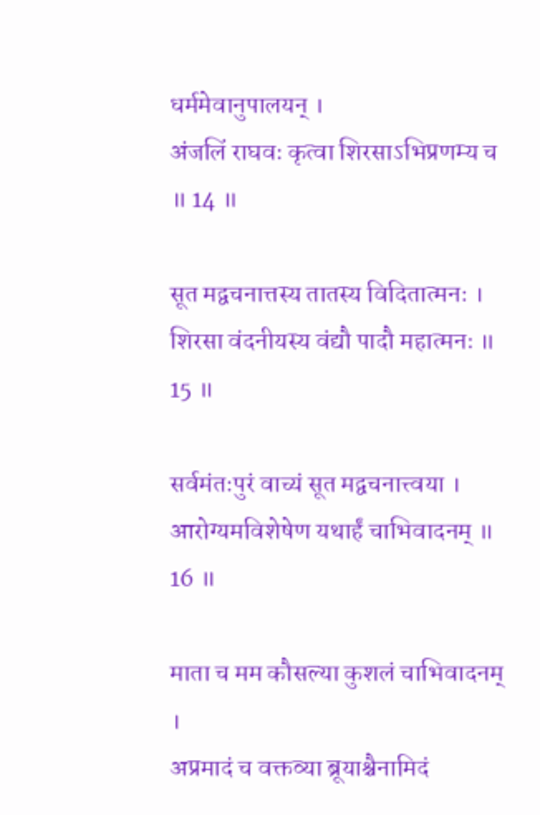धर्ममेवानुपालयन् ।
अंजलिं राघवः कृत्वा शिरसाऽभिप्रणम्य च ॥ 14 ॥

सूत मद्वचनात्तस्य तातस्य विदितात्मनः ।
शिरसा वंदनीयस्य वंद्यौ पादौ महात्मनः ॥ 15 ॥

सर्वमंतःपुरं वाच्यं सूत मद्वचनात्त्वया ।
आरोग्यमविशेषेण यथार्हं चाभिवादनम् ॥ 16 ॥

माता च मम कौसल्या कुशलं चाभिवादनम् ।
अप्रमादं च वक्तव्या ब्रूयाश्चैनामिदं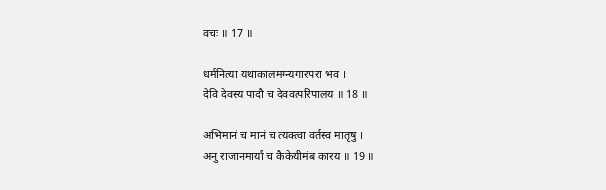वचः ॥ 17 ॥

धर्मनित्या यथाकालमग्न्यगारपरा भव ।
देवि देवस्य पादौ च देववत्परिपालय ॥ 18 ॥

अभिमानं च मानं च त्यक्त्वा वर्तस्व मातृषु ।
अनु राजानमार्यां च कैकेयीमंब कारय ॥ 19 ॥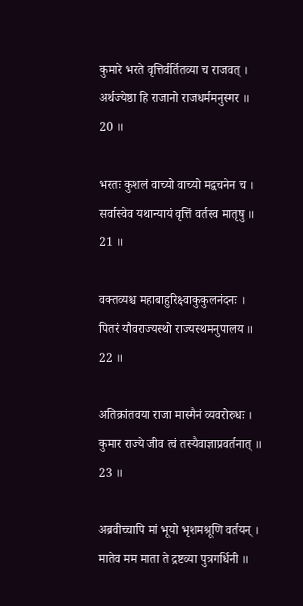कुमारे भरते वृत्तिर्वर्तितव्या च राजवत् ।
अर्थज्येष्ठा हि राजानो राजधर्ममनुस्मर ॥ 20 ॥

भरतः कुशलं वाच्यो वाच्यो मद्वचनेन च ।
सर्वास्वेव यथान्यायं वृत्तिं वर्तस्व मातृषु ॥ 21 ॥

वक्तव्यश्च महाबाहुरिक्ष्वाकुकुलनंदनः ।
पितरं यौवराज्यस्थो राज्यस्थमनुपालय ॥ 22 ॥

अतिक्रांतवया राजा मास्मैनं व्यवरोरुधः ।
कुमार राज्ये जीव त्वं तस्यैवाज्ञाप्रवर्तनात् ॥ 23 ॥

अब्रवीच्चापि मां भूयो भृशमश्रूणि वर्तयन् ।
मातेव मम माता ते द्रष्टव्या पुत्रगर्धिनी ॥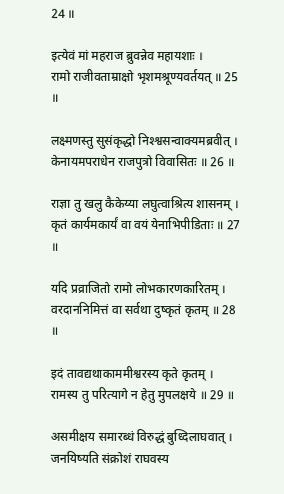24 ॥

इत्येवं मां महराज ब्रुवन्नेव महायशाः ।
रामो राजीवताम्राक्षो भृशमश्रूण्यवर्तयत् ॥ 25 ॥

लक्ष्मणस्तु सुसंकृद्धो निश्श्वसन्वाक्यमब्रवीत् ।
केनायमपराधेन राजपुत्रो विवासितः ॥ 26 ॥

राज्ञा तु खलु कैकेय्या लघुत्वाश्रित्य शासनम् ।
कृतं कार्यमकार्यं वा वयं येनाभिपीडिताः ॥ 27 ॥

यदि प्रव्राजितो रामो लोभकारणकारितम् ।
वरदाननिमित्तं वा सर्वथा दुष्कृतं कृतम् ॥ 28 ॥

इदं तावद्यथाकाममीश्वरस्य कृते कृतम् ।
रामस्य तु परित्यागे न हेतु मुपलक्षये ॥ 29 ॥

असमीक्षय समारब्धं विरुद्धं बुध्दिलाघवात् ।
जनयिष्यति संक्रोशं राघवस्य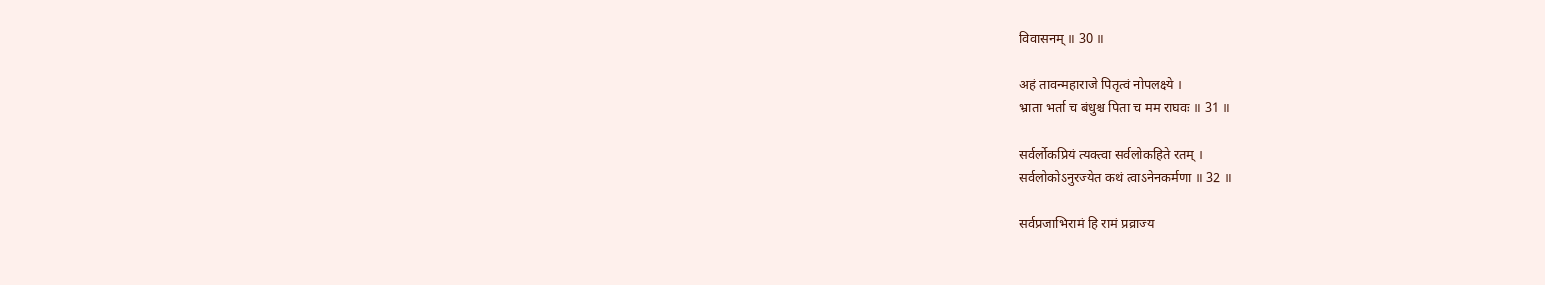विवासनम् ॥ 30 ॥

अहं तावन्महाराजे पितृत्वं नोपलक्ष्ये ।
भ्राता भर्ता च बंधुश्च पिता च मम राघवः ॥ 31 ॥

सर्वर्लोकप्रियं त्यक्त्वा सर्वलोकहिते रतम् ।
सर्वलोकोऽनुरज्येत कथं त्वाऽनेनकर्मणा ॥ 32 ॥

सर्वप्रजाभिरामं हि रामं प्रव्राज्य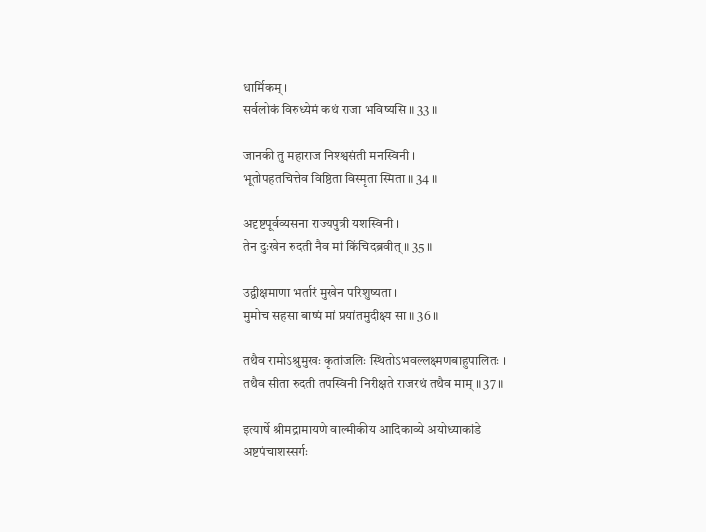धार्मिकम् ।
सर्वलोकं विरुध्येमं कथं राजा भविष्यसि ॥ 33 ॥

जानकी तु महाराज निश्श्वसंती मनस्विनी ।
भूतोपहतचित्तेव विष्ठिता विस्मृता स्मिता ॥ 34 ॥

अदृष्टपूर्वव्यसना राज्यपुत्री यशस्विनी ।
तेन दुःखेन रुदती नैव मां किंचिदब्रवीत् ॥ 35 ॥

उद्वीक्षमाणा भर्तारं मुखेन परिशुष्यता ।
मुमोच सहसा बाष्पं मां प्रयांतमुदीक्ष्य सा ॥ 36 ॥

तथैव रामोऽश्रुमुखः कृतांजलिः स्थितोऽभवल्लक्ष्मणबाहुपालितः ।
तथैव सीता रुदती तपस्विनी निरीक्षते राजरथं तथैव माम् ॥ 37 ॥

इत्यार्षे श्रीमद्रामायणे वाल्मीकीय आदिकाव्ये अयोध्याकांडे अष्टपंचाशस्सर्गः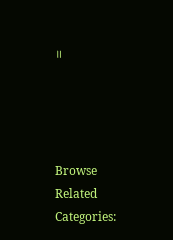॥




Browse Related Categories: